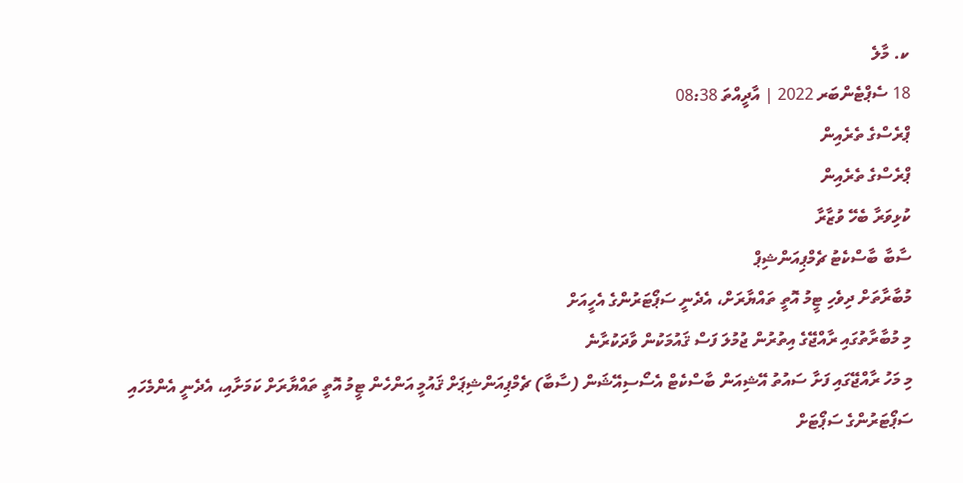ކ. މާލެ
18 ސެޕްޓެންބަރ 2022 | އާދީއްތަ 08:38
ޕްރެސްގެ ތެރެއިން
ޕްރެސްގެ ތެރެއިން
ކުޅިވަރާ ބެހޭ ވުޒާރާ
ސާބާ ބާސްކެޓު ޗެމްޕިއަންޝިޕް
މުބާރާތަށް ދިވެހި ޓީމު އޮތީ ތައްޔާރަށް، އެދެނީ ސަޕޯޓަރުންގެ އެހީއަށް
މި މުބާރާތުގައި ރާއްޖޭގެ އިތުރުން ޖުމުލަ ފަސް ޤައުމަކުން ވާދަކުރާނެ
މި މަހު ރާއްޖޭގައި ފަށާ ސައުތު އޭޝިއަން ބާސްކެޓް އެސޯސިއޭޝަން (ސާބާ) ޗެމްޕިއަންޝިޕަށް ޤައުމީ އަންހެން ޓީމު އޮތީ ތައްޔާރަށް ކަމަށާއި، އެދެނީ އެންމެހައި ސަޕޯޓަރުންގެ ސަޕޯޓަށް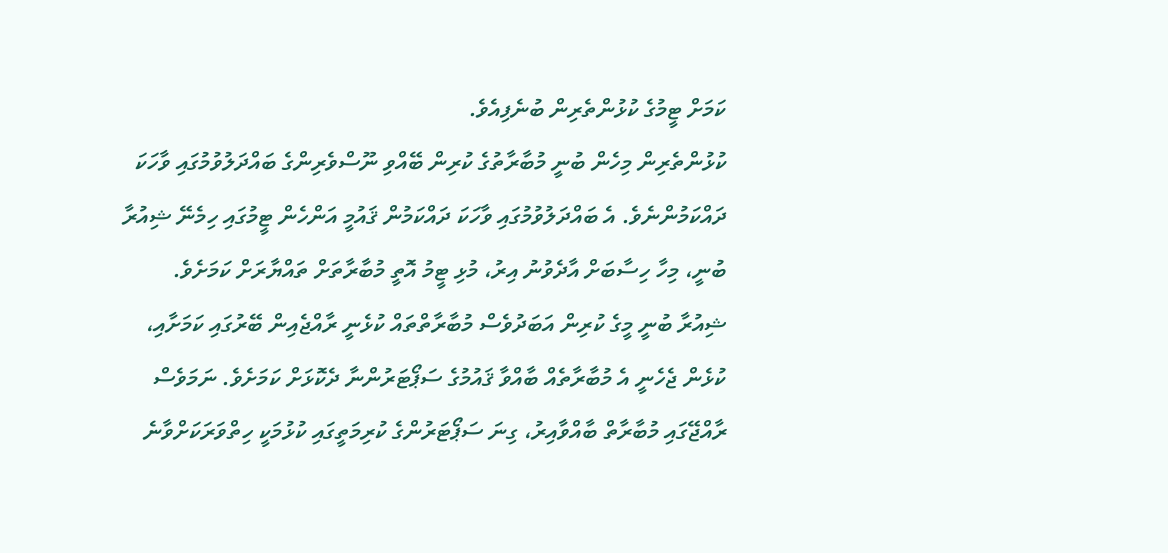ކަމަށް ޓީމުގެ ކުޅުންތެރިން ބުނެފިއެވެ.
ކުޅުންތެރިން މިހެން ބުނީ މުބާރާތުގެ ކުރިން ބޭއްވި ނޫސްވެރިންގެ ބައްދަލުވުމުގައި ވާހަކަ ދައްކަމުންނެވެ. އެ ބައްދަލުވުމުގައި ވާހަކަ ދައްކަމުން ޤައުމީ އަންހެން ޓީމުގައި ހިމެނޭ ޝިއުރާ ބުނީ، މިހާ ހިސާބަށް އާދެވުނު އިރު، މުޅި ޓީމު އޮތީ މުބާރާތަށް ތައްޔާރަށް ކަމަށެވެ. ޝިއުރާ ބުނީ މީގެ ކުރިން އަބަދުވެސް މުބާރާތްތައް ކުޅެނީ ރާއްޖެއިން ބޭރުގައި ކަމަށާއި، ކުޅެން ޖެހެނީ އެ މުބާރާތެއް ބާއްވާ ޤައުމުގެ ސަޕޯޓަރުންނާ ދެކޮޅަށް ކަމަށެވެ. ނަމަވެސް ރާއްޖޭގައި މުބާރާތް ބާއްވާއިރު، ގިނަ ސަޕޯޓަރުންގެ ކުރިމަތީގައި ކުޅުމަކީ ހިތްވަރަކަށްވާނެ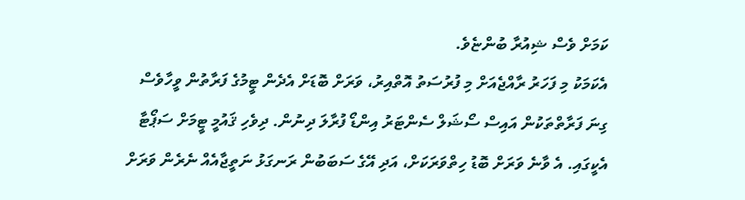ކަމަށް ވެސް ޝިއުރާ ބުންޏެވެ.
އެކަމަކު މި ފަހަރު ރާއްޖެއަށް މި ފުރުސަތު އޮތްއިރު، ވަރަށް ބޮޑަށް އެދެން ޓީމުގެ ފަރާތުން ވީހާވެސް ގިނަ ފަރާތްތަކުން އައިސް ސޯޝަލް ސެންޓަރު އިންޑޯ ފުރާލަ ދިނުން. ދިވެހި ޤައުމީ ޓީމަށް ސަޕޯޓާ އެކީގައި. އެ ވާނެ ވަރަށް ބޮޑު ހިތްވަރަކަށް، އަދި އޭގެ ސަބަބުން ރަނގަޅު ނަތީޖާއެއް ނެރެން ވަރަށް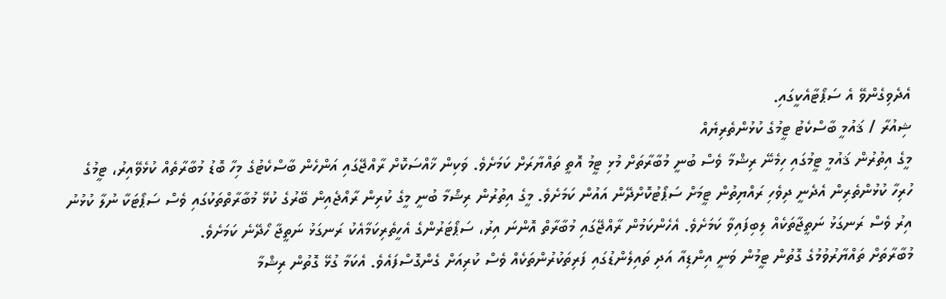އެދެވިގެންވޭ އެ ސަޕޯޓާއެކީގައި.
ޝިއުރާ / ޤައުމީ ބާސްކެޓު ޓީމުގެ ކުޅުންތެރިޔެއް
މީގެ އިތުރުން ޤައުމީ ޓީމުގައި ހިމެނޭ ރިޝްމާ ވެސް ބުނީ މުބާރާތަށް މުޅި ޓީމު އޮތީ ތައްޔާރަށް ކަމަށެވެ. ވަކިން ޚާއްސަކޮށް ރާއްޖޭގައި އަންހެން ބާސްކެޓުގެ މިހާ ބޮޑު މުބާރާތެއް ކުޅެވޭއިރު، ޓީމުގެ ހުރިހާ ކުޅުންތެރިން އެދެނީ ދިވެހި ރައްޔިތުން ޓީމަށް ސަޕޯޓުކޮށްދޭން އައުން ކަމަށެވެ. މީގެ އިތުރުން ރިޝްމާ ބުނީ މީގެ ކުރިން ރާއްޖެއިން ބޭރުގެ ކުޅޭ މުބާރާތްތަކުގައި ވެސް ސަޕޯޓަކާ ނުލާ ކުޅުނު އިރު ވެސް ރަނގަޅު ނަތީޖާތަކެއް ލިބިފައިވާ ކަމަށެވެ. އެހެންކަމުން ރާއްޖޭގައި މުބާރާތް އޮންނަ އިރު، ސަޕޯޓަރުންގެ އެހީތެރިކަމާއެކު ރަނގަޅު ނަތީޖާ ހޯދޭނެ ކަމަށެވެ.
މުބާރާތަށް ތައްޔާރުވުމުގެ ގޮތުން ޓީމުން ވަނީ އިންޑިއާ އަދި ތައިލެންޑުގައި ފަރިތަކުރުންތަކެއް ވެސް ކުރިއަށް ގެންގޮސްފައެވެ. އެކަމާ ގުޅޭ ގޮތުން ރިޝްމާ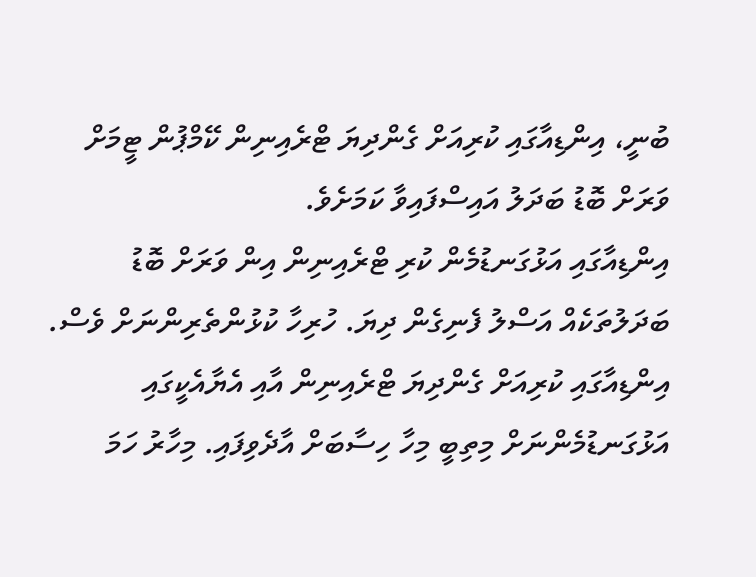ބުނީ، އިންޑިއާގައި ކުރިއަށް ގެންދިޔަ ޓްރެއިނިން ކޭމްޕުން ޓީމަށް ވަރަށް ބޮޑު ބަދަލު އައިސްފައިވާ ކަމަށެވެ.
އިންޑިއާގައި އަޅުގަނޑުމެން ކުރި ޓްރެއިނިން އިން ވަރަށް ބޮޑު ބަދަލުތަކެއް އަސްލު ފެނިގެން ދިޔަ. ހުރިހާ ކުޅުންތެރިންނަށް ވެސް. އިންޑިއާގައި ކުރިއަށް ގެންދިޔަ ޓްރެއިނިން އާއި އެޔާއެކީގައި އަޅުގަނޑުމެންނަށް މިތިބީ މިހާ ހިސާބަށް އާދެވިފައި. މިހާރު ހަމަ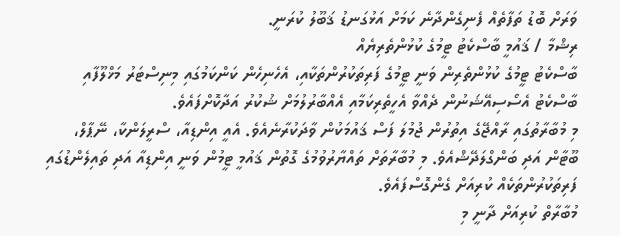ވަރަށް ބޮޑު ތަފާތެއް ފެނިގެންދާނެ ކަމަށް އަޅުގަނޑު ޤަބޫލު ކުރަނީ.
ރިޝްމާ / ޤައުމީ ބާސްކެޓު ޓީމުގެ ކުޅުންތެރިޔެއް
ބާސްކެޓު ޓީމުގެ ކުޅުންތެރިން ވަނީ ޓީމުގެ ފަރިތަކުރުންތަކާއި، އެހެނިހެން ކަންކަމުގައި މިނިސްޓަރު މަޚްލޫފާއި ބާސްކެޓު އެސޯސިއޭޝަނުން ދެއްވާ އެހީތެރިކަމާއި އެއްބާރުލުމަށް ޝުކުރު އަދާކޮށްފައެވެ.
މި މުބާރާތުގައި ރާއްޖޭގެ އިތުރުން ޖުމުލަ ފަސް ޤައުމަކުން ވާދަކުރާނެއެވެ. އެއީ އިންޑިއާ، ސްރީލަންކާ، ނޭޕާލް، ބޫޓާން އަދި ބަންގްލަދޭޝްއެވެ. މި މުބާރާތަށް ތައްޔާރުވުމުގެ ގޮތުން ޤައުމީ ޓީމުން ވަނީ އިންޑިއާ އަދި ތައިލެންޑުގައި ފަރިތަކުރުންތަކެއް ކުރިއަށް ގެންގޮސްފައެވެ.
މުބާރާތް ކުރިއަށް ދާނީ މި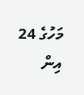މަހުގެ 24 އިން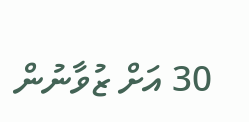30 އަށް ޒުވާނުން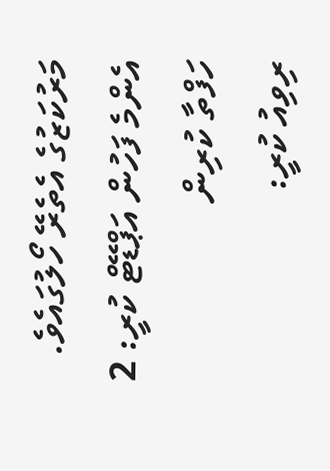މަރުކަޒުގެ އެތެރޭ ހޯލުގައެވެ.
އެންމެ ފަހުން އަޕްޑޭޓް ކުރީ: 2 ހަފްތާ ކުރިން
ރިވިއު ކުރީ: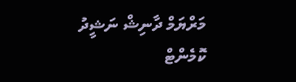މަރްޔަމް ދާނިޝް ނަޝީދު
ކޮމެންޓް